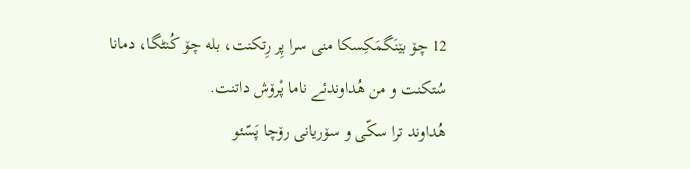12 چۆ بێنَگمَکِسکا منی سرا پِر رِتکنت، بله چۆ کُنٹگا، دمانا سُتکنت و من هُداوندئے ناما پْرۆش داتنت.
هُداوند ترا سکّی و سۆریانی رۆچا پَسّئو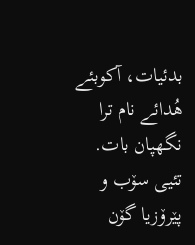بدئیات، آکوبئے هُدائے نام ترا نگهپان بات.
تئیی سۆب و پێرۆزیا گۆن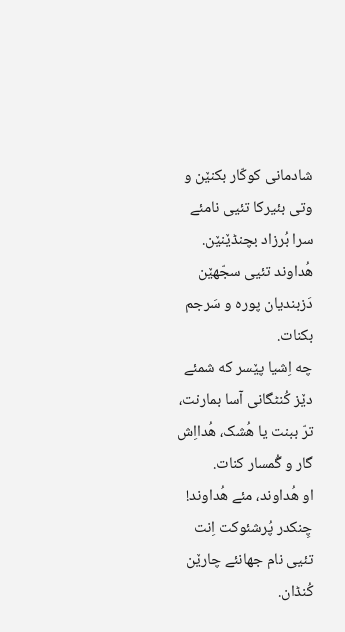شادمانی کوکّار بکنێن و وتی بئیرکا تئیی نامئے سرا بُرزاد بچنڈێنێن. هُداوند تئیی سجّهێن دَزبندیان پوره و سَرجم بکنات.
چه اِشیا پێسر که شمئے دێز کُنٹگانی آسا بمارنت، ترّ ببنت یا هُشک، هُدااِش گار و گُمسار کنات.
او هُداوند، مئے هُداوند! چِنکدر پُرشئوکت اِنت تئیی نام جهانئے چارێن کُنڈان.